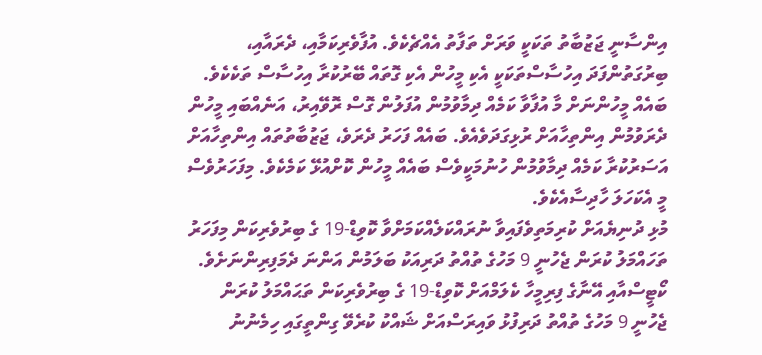އިންސާނީ ޖަޒުބާތު ތަކަކީ ވަރަށް ތަފާތު އެއްޗެކެވެ. އުފާވެރިކަމާއި، ދެރައާއި، ބިރުގަތުންފަދަ އިހުސާސްތަކަކީ އެކި މީހުން އެކި ގޮތައް ބޭރުކުރާ އިހުސާސް ތަކެކެވެ. ބައެއް މީހުންނަށް މާ އުފާވާ ކަމެއް ދިމާވުމުން އުފަލުން ގޮސް ރޮވޭއިރު، އަނެއްބައި މީހުން ދެރަވުމުން އިންތިހާއަށް ރުޅިގަދަވެއެވެ. ބައެއް ފަހަރު ދެރަވެ، ޖަޒުބާތުތައް އިންތިހާއަށް އަސަރުކުރާ ކަމެއް ދިމާވުމުން ހުނުމަކީވެސް ބައެއް މީހުން ކޮށްއުޅޭ ކަމެކެވެ. މިފަހަރުވެސް މީ އެކަހަލަ ހާދިސާއެކެވެ.
މުޅި ދުނިޔެއަށް ކުރިމަތިވެފައިވާ ނުރައްކަލެއްކަމަށްވާ ކޮވިޑް-19 ގެ ބިރުވެރިކަން މިފަހަރު ތަހައްމަލު ކުރަން ޖެހުނީ 9 މަހުގެ ތުއްތު ދަރިއަކު ބަލަމުން އަންނަ ދެމަފިރިންނަށެވެ. ކޯޓީސްއާއި އޭނާގެ ފިރިމީހާ ކެލަމްއަށް ކޮވިޑް-19 ގެ ބިރުވެރިކަން ތަޙައްމަލު ކުރަން ޖެހުނީ 9 މަހުގެ ތުއްތު ދަރިފުޅު ވައިރަސްއަށް ޝައްކު ކުރެވޭ ގިންތީގައި ހިމެނުނު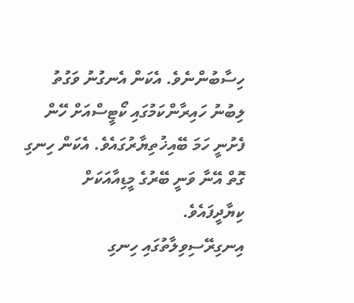ހިސާބުންނެވެ. އެކަން އެނގުނު ވަގުތު ލިބުނު ހައިރާންކަމުގައި ކޯޓީސްއަށް ހޭން ފެށުނީ ހަމަ ބޭއިޚުތިޔާރުގައެވެ. އެކަން ހިނގި ގޮތް އޭނާ ވަނީ ބޭރުގެ މީޑިއާއަކަށް ކިޔާދީފައެވެ.
އިނގިރޭސިވިލާތުގައި ހިނގި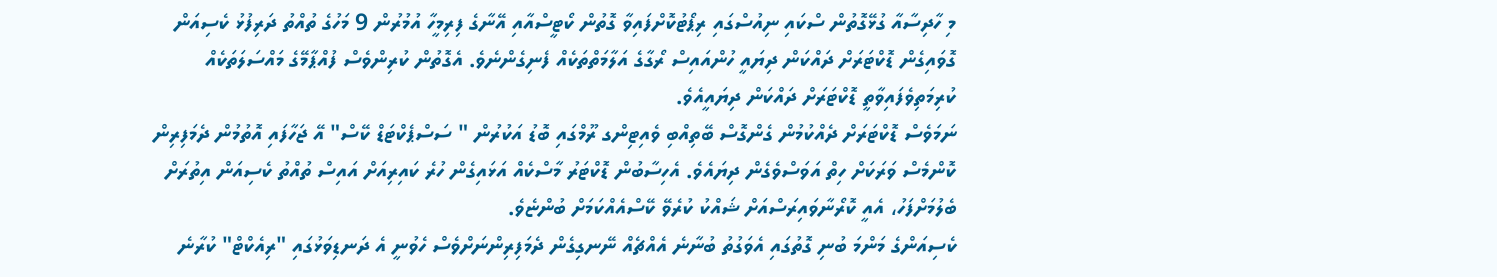މި ހާދިސާއާ ގުޅޭގޮތުން ސްކައި ނިއުސްގައި ރިޕޯޓުކޮށްފައިވާ ގޮތުން ކޯޓީސްއާއި އޭނާގެ ފިރިމީހާ އުމުރުން 9 މަހުގެ ތުއްތު ދަރިފުޅު ކެސިއަން ގޮވައިގެން ޑޮކްޓަރަށް ދައްކަން ދިޔައީ ހުންއައިސް ރޯގާގެ އަލާމަތްތަކެއް ފެނިގެންނެވެ. އެގޮތުން ކުރިންވެސް ފުއްޕާމޭގެ މައްސަލަތަކެއް ކުރިމަތިވެފައިވާތީ ޑޮކްޓަރަށް ދައްކަން ދިޔައީއެވެ.
ނަމަވެސް ޑޮކްޓަރަށް ދެއްކުމުން ގެންގޮސް ބޭތިއްބި ވެއިޓިންގ ރޫމްގައި ބޮޑު އަކުރުން " ސަސްޕެކްޓަޑް ކޭސް" އޭ ޖަހާފައި އޮތުމުން ދެމަފިރިން ކޮންމެސް ވަރަކަށް ހިތް އަވަސްވެގެން ދިޔައެވެ. އެހިސާބުން ޑޮކްޓަރު މާސްކެއް އަޅައިގެން ހުރެ ކައިރިއަށް އައިސް ތުއްތު ކެސިއަން އިތުރަށް ބެލުމަށްފަހު، އެއީ ކޮރޯނާވައިރަސްއަށް ޝައްކު ކުރެވޭ ކޭސްއެއްކަމަށް ބުންޏެވެ.
ކެސިއަންގެ މަންމަ ބުނި ގޮތުގައި އެވަގުތު ބުނާނެ އެއްޗެއް ނޭނގިގެން ދެމަފިރިންނަށްވެސް ހެވުނީ އެ ދަނޑިވަޅުގައި "ރިއެކްޓް" ކުރާނެ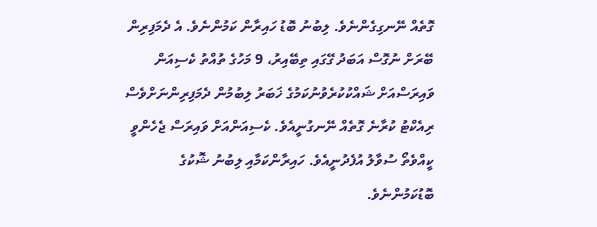ގޮތެއް ނޭނގިގެންނެވެ. ލިބުނު ބޮޑު ހައިރާން ކަމުންނެވެ. އެ ދެމަފިރިން ބޭރަށް ނުގޮސް އަބަދު ގޭގައި ތިބޭއިރު، 9 މަހުގެ ތުއްތު ކެސިއަން ވައިރަސްއަށް ޝައްކުކުރެވުނުކަމުގެ ޚަބަރު ލިބުމުން ދެމަފިރިންނަށްވެސް ރިއެކްޓު ކުރާނެ ގޮތެއް ނޭނގުނީއެވެ. ކެސިއަންއަށް ވައިރަސް ޖެހެންވީ ކީއްވެތޯ ސުވާލު އުފެދުނީއެވެ. ހައިރާންކަމާއި ލިބުނު ޝޮކުގެ ބޮޑުކަމުންނެވެ.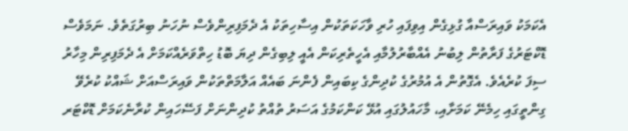އެކަމަކު ވައިރަސްއާ ގުޅިގެން އިވިފައި ހުރި ވާހަކަތަކުން އިސާހިތަކު އެ ދެމަފިރިންވެސް ނުހަނު ބިރުގަތެވެ. ނަމަވެސް ޑޮކްޓަރުގެ ފަރާތުން ލިބުނު އެއްބާރުލުމާއި އެހީތެރިކަން އެއީ ލިބިގެން ދިޔަ ބޮޑު ހިތްވަރެއްކަމަށް އެ ދެމަފިރިން މިހާރު ސިފަ ކުރެއެވެ. އެގޮތުން އެ އުމުރުގެ ކުދިންގެ ކިބައިން ފެންނަ ބައެއް އަލާމަތްތަކުން ވައިރަސްއަށް ޝައްކު ކުރެވޭ ގިންތީގައި ހިމެނޭ ކަމަށާއި، މާހައުލުގައި އުޅޭ ކަންކަމުގެ އަސަރު ތުއްތު ކުދިންނަށް ފަސޭހައިން ކުރާނެކަމަށް ޑޮކްޓަރ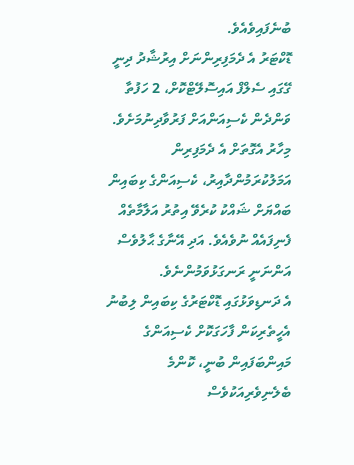ބުނެފައިވެއެވެ.
ޑޮކްޓަރު އެ ދެމަފިރިންނަށް އިރުޝާދު ދިނީ ގޭގައި ސެލްފް އައިސޮލޭޓްކޮށް، 2 ހަފުތާ ވަންދެން ކެސިއަންއަށް ފަރުވާދިނުމަށެވެ. މިހާރު އެގޮތަށް އެ ދެމަފިރިން އަމަލުކުރަމުންދާއިރު، ކެސިއަންގެ ކިބައިން ބައްޔަށް ޝައްކު ކުރެވޭ އިތުރު އަލާމާތެއް ފެނިފައެއް ނުވެއެވެ. އަދި އޭނާގެ ޙާލުވެސް އަންނަނީ ރަނގަޅުވަމުންނެވެ.
އެ ދަނޑިވަޅުގައި ޑޮކްޓަރުގެ ކިބައިން ލިބުނު އެހީތެރިކަން ފާހަގަކޮށް ކެސިއަންގެ މައިންބަފައިން ބުނީ، ކޮންމެ ބެލެނިވެރިއަކުވެސް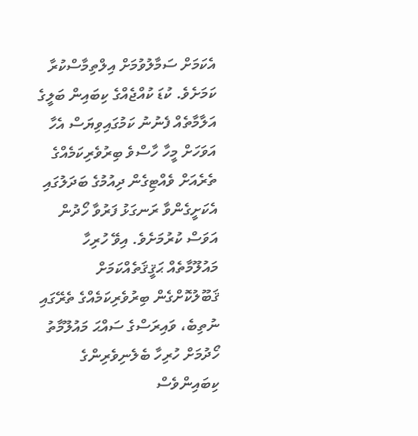އެކަމަށް ސަމާލުވުމަށް އިލްތިމާސްކުރާ ކަމަށެވެ. ކުޑަ ކުއްޖެއްގެ ކިބައިން ބަލީގެ އަލާމާތެއް ފެނުނު ކަމުގައިވިޔަސް އެހާ އަވަހަށް މީހާ ހާސްވެ ބިރުވެރިކަމެއްގެ ތެރެއަށް ވެއްޓިގެން ދިއުމުގެ ބަދަލުގައި އެކަށީގެންވާ ރަނގަޅު ފަރުވާ ހޯދުން އަވަސް ކުރުމަށެވެ. އިވޭ ހުރިހާ މައުލޫމާތެއް ޙަޤީޤަތެއްކަމަށް ޤަބޫލުކޮށްގެން ބިރުވެރިކަމެއްގެ ތެރޭގައި ނުތިބެ، ވައިރަސްގެ ސައްޙަ މައުލޫމާތު ހޯދުމަށް ހުރިހާ ބެލެނިވެރިންގެ ކިބައިންވެސް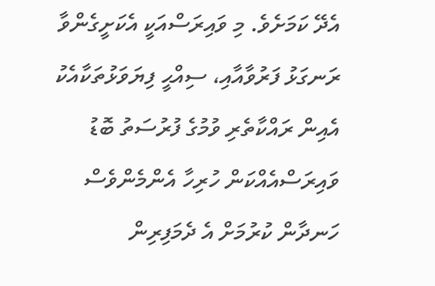އެދޭ ކަމަށެވެ. މި ވައިރަސްއަކީ އެކަށީގެންވާ ރަނގަޅު ފަރުވާއާއި، ސިއްޙީ ފިޔަވަޅުތަކާއެކު އެއިން ރައްކާތެރި ވުމުގެ ފުރުސަތު ބޮޑު ވައިރަސްއެއްކަން ހުރިހާ އެންމެންވެސް ހަނދާން ކުރުމަށް އެ ދެމަފިރިން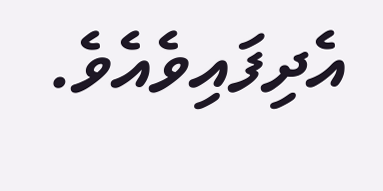އެދިފައިވެއެވެ.